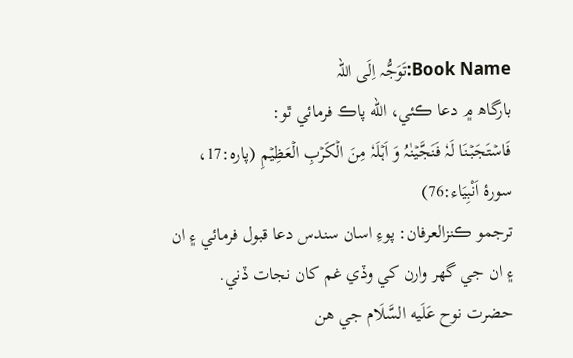Book Name:تَوَجُّہ اِلَی اللہ
بارگاھ ۾ دعا ڪئي، الله پاڪ فرمائي ٿو:
فَاسۡتَجَبۡنَا لَہٗ فَنَجَّیۡنٰہُ وَ اَہۡلَہٗ مِنَ الۡکَرۡبِ الۡعَظِیۡمِ (پارہ:17، سورۂ اَنْبِیَاء:76)
ترجمو ڪنزالعرفان: پوءِ اسان سندس دعا قبول فرمائي ۽ ان ۽ ان جي گهر وارن کي وڏي غم کان نجات ڏني.
حضرت نوح عَلَيه السَّلَام جي هن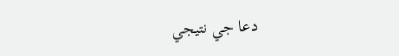دعا جي نتيجي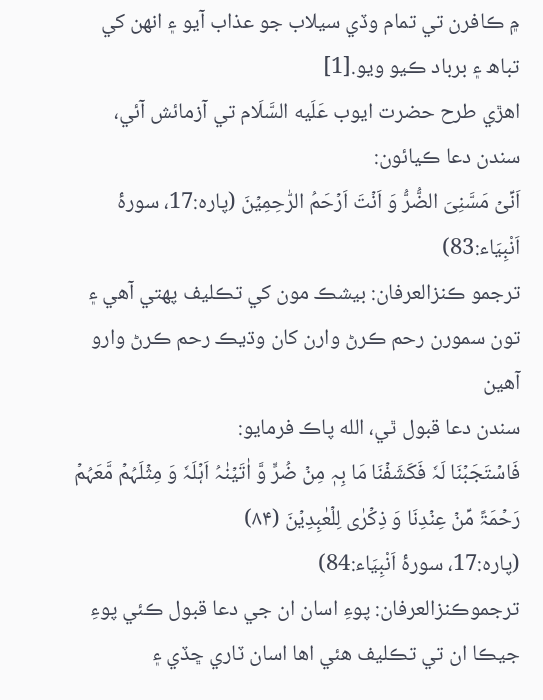۾ ڪافرن تي تمام وڏي سيلاب جو عذاب آيو ۽ انهن کي تباھ ۽ برباد ڪيو ويو.[1]
اهڙي طرح حضرت ايوب عَلَيه السَّلَام تي آزمائش آئي، سندن دعا ڪيائون:
اَنِّیۡ مَسَّنِیَ الضُّرُّ وَ اَنۡتَ اَرۡحَمُ الرّٰحِمِیۡنَ (پارہ:17، سورۂ اَنْبِیَاء:83)
ترجمو ڪنزالعرفان: بيشڪ مون کي تڪليف پهتي آهي ۽ تون سمورن رحم ڪرڻ وارن کان وڌيڪ رحم ڪرڻ وارو آهين
سندن دعا قبول ٿي، الله پاڪ فرمايو:
فَاسۡتَجَبۡنَا لَہٗ فَکَشَفۡنَا مَا بِہٖ مِنۡ ضُرٍّ وَّ اٰتَیۡنٰہُ اَہۡلَہٗ وَ مِثۡلَہُمۡ مَّعَہُمۡ رَحۡمَۃً مِّنۡ عِنۡدِنَا وَ ذِکۡرٰی لِلۡعٰبِدِیۡنَ (۸۴)
(پارہ:17، سورۂ اَنْبِیَاء:84)
ترجموڪنزالعرفان: پوءِ اسان ان جي دعا قبول ڪئي پوءِ جيڪا ان تي تڪليف هئي اها اسان ٽاري ڇڏي ۽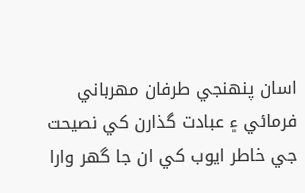اسان پنهنجي طرفان مهرباني فرمائي ۽ عبادت گذارن کي نصيحت جي خاطر ايوب کي ان جا گهر وارا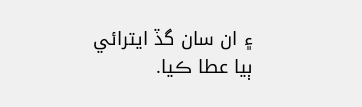۽ ان سان گڏ ايترائي ٻيا عطا ڪيا.